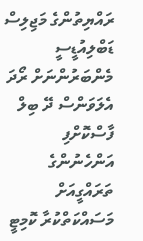ރައްޔިތުންގެ މަޖިލިސް
ޑަބްލިއުޑީސީ މެންބަރުންނަށް ރޯދަ އެލަވަންސް ދޭ ބިލް ފާސްކޮށްފި
އަންހެނުންގެ ތަރައްގީއަށް މަސައްކަތްކުރާ ކޮމިޓީ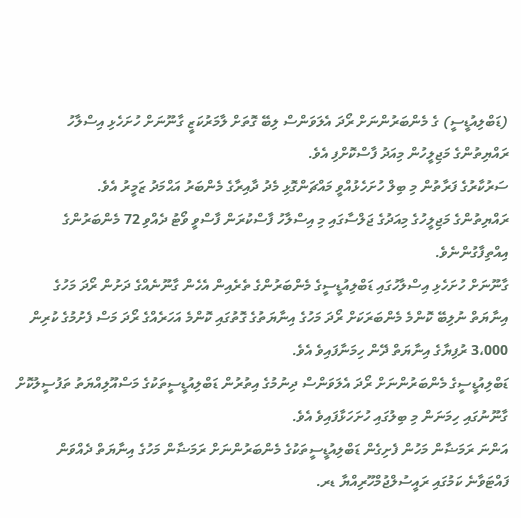(ޑަބްލިއުޑީސީ) ގެ މެންބަރުންނަށް ރޯދަ އެލަވަންސް ލިބޭ ގޮތަށް ލާމަރުކަޒީ ގާނޫނަށް ހުށަހެޅި އިސްލާހު ރައްޔިތުންގެ މަޖިލީހުން މިއަދު ފާސްކޮށްފި އެވެ.
ސަރުކާރުގެ ފަރާތުން މި ބިލް ހުށަހެޅުއްވީ މައްޗަންގޮޅި މެދު ދާއިރާގެ މެންބަރު އަޙްމަދު ޒަމީރު އެވެ.
ރައްޔިތުންގެ މަޖިލީހުގެ މިއަދުގެ ޖަލްސާގައި މި އިސްލާހު ފާސްކުރަން ފާސްވީ ވޯޓު ދެއްވި 72 މެންބަރުންގެ އިއްތިފާގުންނެވެ.
ގާނޫނަށް ހުށަހެޅި އިސްލާހުގައި ޑަބްލިއުޑީސީގެ މެންބަރުންގެ ތެރެއިން އެހެން ގާނޫނެއްގެ ދަށުން ރޯދަ މަހުގެ އިނާޔަތް ނުލިބޭ ކޮންމެ މެންބަރަކަށް ރޯދަ މަހުގެ އިނާޔަތުގެ ގޮތުގައި ކޮންމެ އަހަރެއްގެ ރޯދަ މަސް ފެށުމުގެ ކުރިން 3،000 ރުފިޔާގެ އިނާޔަތް ދޭން ހިމަނާފައިވެ އެވެ.
ޑަބްލިއުޑީސީގެ މެންބަރުންނަށް ރޯދަ އެލަވަންސް ދިނުމުގެ އިތުރުން ޑަބްލިއުޑީސީތަކުގެ މަސްއޫލިއްޔަތު ތަފުސީލުކޮށް ގާނޫނުގައި ހިމަނަން މި ބިލުގައި ހުށަހަޅާފައިވެ އެވެ.
އަންނަ ރަމަޟާން މަހުން ފެށިގެން ޑަބްލިއުޑީސީތަކުގެ މެންބަރުންނަށް ރަމަޟާން މަހުގެ އިނާޔަތް ދެއްވަން ފައްޓަވާނެ ކަމުގައި ރައީސުލްޖުމްހޫރިއްޔާ ޑރ.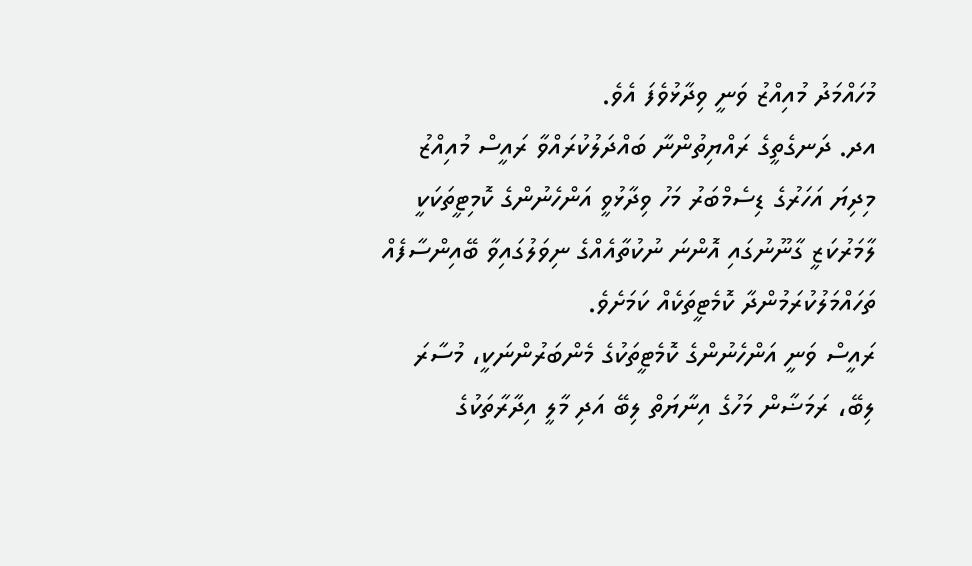މުހައްމަދު މުއިއްޒު ވަނީ ވިދާޅުވެފަ އެވެ.
އދ. ދަނގެތީގެ ރައްޔިތުންނާ ބައްދަލުކުރައްވާ ރައީސް މުއިއްޒު މިދިޔަ އަހަރުގެ ޑިސެމްބަރު މަހު ވިދާޅުވީ އަންހެނުންގެ ކޮމިޓީތަކަކީ ލާމަރުކަޒީ ގާނޫނުގައި އޮންނަ ނުކުތާއެއްގެ ނިވަލުގައިވާ ބޭއިންސާފެއް ތަހައްމަލުކުރަމުންދާ ކޮމެޓީތަކެއް ކަމަށެވެ.
ރައީސް ވަނީ އަންހެނުންގެ ކޮމެޓީތަކުގެ މެންބަރުންނަކީ، މުސާރަ ލިބޭ، ރަމަޟާން މަހުގެ އިނާޔަތް ލިބޭ އަދި މާލީ އިދާރާތަކުގެ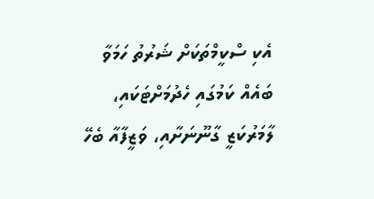އެކި ސްކީމްތަކަށް ޝަރުތު ހަމަވާ ބައެއް ކަމުގައި ހެދުމަށްޓަކައި، ލާމަރުކަޒީ ގާނޫނަށާއި، ވަޒީފާއާ ބެހޭ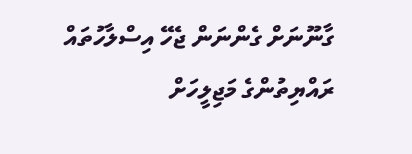ގާނޫނަށް ގެންނަން ޖެހޭ އިސްލާހުތައް ރައްޔިތުންގެ މަޖިލީހަށް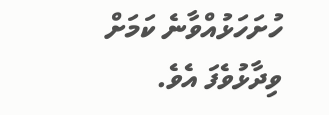ހުށަހަޅުއްވާނެ ކަމަށް ވިދާޅުވެފަ އެވެ.